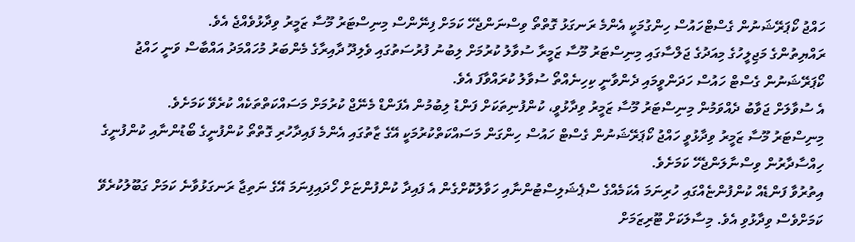ހައްޖު ކޯޕަރޭޝަނުން ގެސްޓްހައުސް ހިންގުމަކީ އެންމެ ރަނގަޅު ގޮތްތޯ ވިސްނަންޖެހޭ ކަމަށް ފިނޭންސް މިނިސްޓަރު މޫސާ ޒަމީރު ވިދާޅުވެއްޖެ އެވެ.
ރައްޔިތުންގެ މަޖިލީހުގެ މިއަދުގެ ޖަލްސާގައި މިނިސްޓަރު މޫސާ ޒަމީރާ ސުވާލު ކުރުމަށް ލިބުނު ފުރުސަތުގައި ވެލިދޫ ދާއިރާގެ މެންބަރު މުހައްމަދު އައްބާސް ވަނީ ހައްޖު ކޯޕަރޭޝަނުން ގެސްޓް ހައުސް ހަދަންވީމައި ދެންވާނީ ކިހިނެއްތޯ ސުވާލު ކުރައްވާފަ އެވެ.
އެ ސުވާލަށް ޖަވާބު ދެއްވަމުން މިނިސްޓަރު މޫސާ ޒަމީރު ވިދާޅުވީ، ކުންފުނިތަކަށް ފަންޑު ލިބުމުން އެފަންޑް މެނޭޖް ކުރުމަށް މަސައްކަތްތަކެއް ކުރެވޭ ކަމަށެވެ.
މިނިސްޓަރު މޫސާ ޒަމީރު ވިދާޅުވީ ހައްޖު ކޯޕަރޭޝަނުން ގެސްޓް ހައުސް ހިންގަން މަސައްކަތްކުރުމަކީ އޭގެ ޒާތުގައި އެންމެ ފައިދާހުރި ގޮތްތޯ ކުންފުނީގެ ބޯޑުންނާއި ކުންފުނީގެ ހިއްސާދާރުން ވިސްނާލަންޖެހޭ ކަމަށެވެ.
އިތުރުވާ ފަންޑެއް ކުންފުންޏެއްގައި ހުރިނަމަ އެކަމެއްގެ ސްޕެޝަލިސްޓުންނާއި ހަވާލުކޮށްގެން އެ ފައިދާ ކުންފުންޏަށް ހޯދައިފިނަމަ އޭގެ ނަތިޖާ ރަނގަޅުވާނެ ކަމަށް ގަބޫލުކުރެވޭ ކަމަށްވެސް ވިދާޅުވި އެވެ. މިސާލަކަށް ޓޫރިޒަމަށް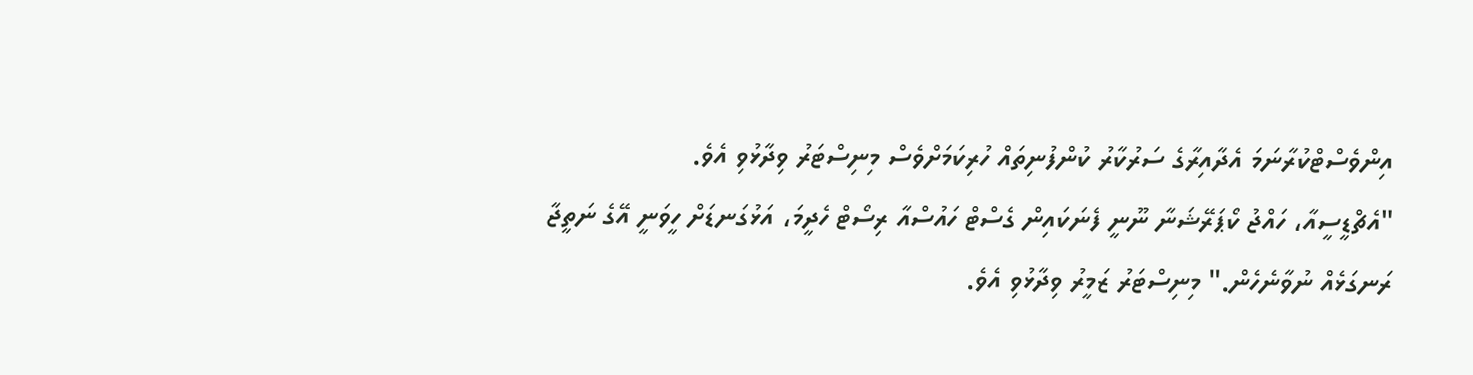އިންވެސްޓްކުރާނަމަ އެދާއިރާގެ ސަރުކާރު ކުންފުނިތައް ހުރިކަމަށްވެސް މިނިސްޓަރު ވިދާޅުވި އެވެ.
"އެޗްޑީސީއާ، ހައްޖު ކޯޕަރޭޝަނާ ނޫނީ ފެނަކައިން ގެސްޓް ހައުސްއާ ރިސޯޓް ހެދީމަ، އަޅުގަނޑަށް ހީވަނީ އޭގެ ނަތީޖާ ރަނގަޅެއް ނުވާނެހެން." މިނިސްޓަރު ޒަމީރު ވިދާޅުވި އެވެ.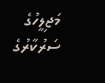މަޖިލީހުގެ ސަރުކާރުގެ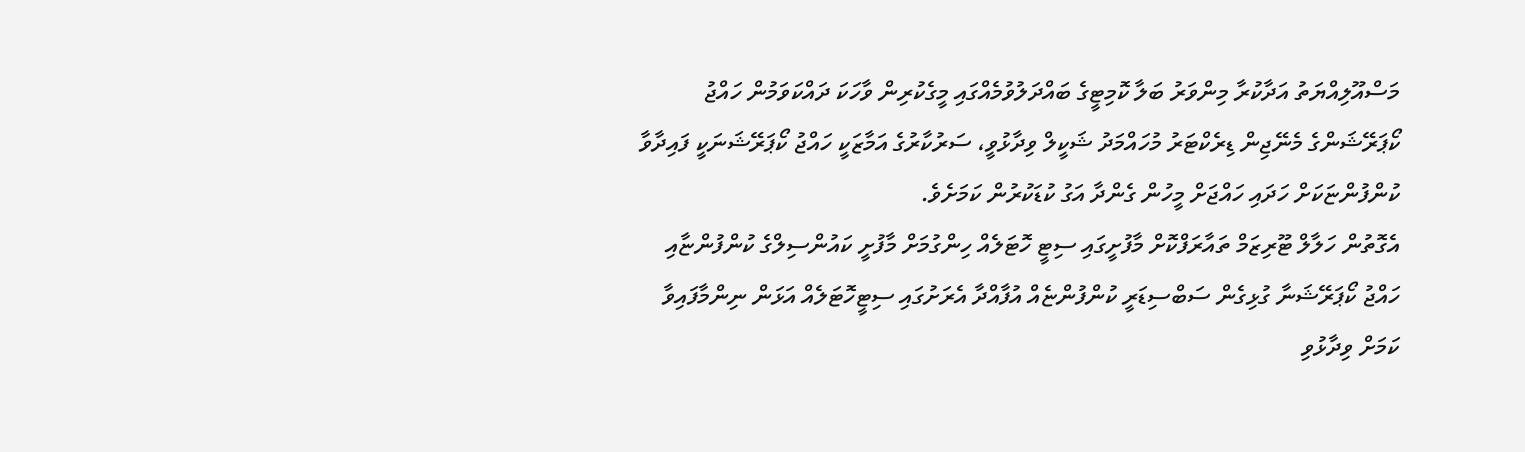މަސްއޫލިއްޔަތު އަދާކުރާ މިންވަރު ބަލާ ކޮމިޓީގެ ބައްދަލުވުމެއްގައި މީގެކުރިން ވާހަކަ ދައްކަވަމުން ހައްޖު ކޯޕަރޭޝަންގެ މެނޭޖިން ޑިރެކްޓަރު މުހައްމަދު ޝަކީލް ވިދާޅުވީ، ސަރުކާރުގެ އަމާޒަކީ ހައްޖު ކޯޕަރޭޝަނަކީ ފައިދާވާ ކުންފުންޏަކަށް ހަދައި ހައްޖަށް މީހުން ގެންދާ އަގު ކުޑަކުރުން ކަމަށެވެ.
އެގޮތުން ހަލާލް ޓޫރިޒަމް ތައާރަފްކޮށް މާފުށީގައި ސިޓީ ހޮޓަލެއް ހިންގުމަށް މާފުށީ ކައުންސިލްގެ ކުންފުންޏާއި ހައްޖު ކޯޕަރޭޝަނާ ގުޅިގެން ސަބްސިޑަރީ ކުންފުންޏެއް އުފާއްދާ އެރަށުގައި ސިޓީހޮޓަލެއް އަޅަން ނިންމާފައިވާ ކަމަށް ވިދާޅުވި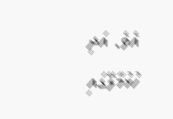އެވެ. އަދި ހުޅުމާލޭގައި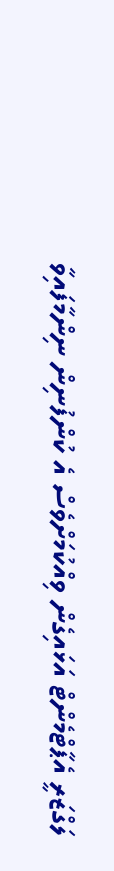ލަގްޒަރީ އެޕާޓްމެންޓް އަޅައިގެން ވިއްކުމަށްވެސް އެ ކުންފުނިން ނިންމާފައިވާ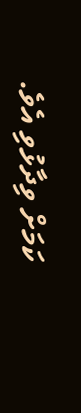ކަމަށް ވިދާޅުވި އެވެ.